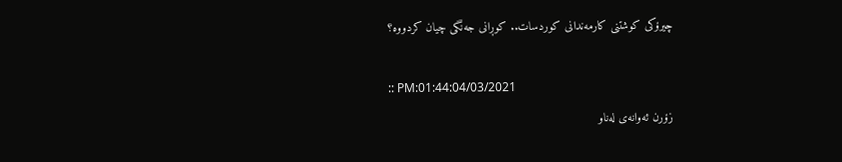چیرۆكی‌ كوشتنی‌ كارمه‌ندانی‌ كوردسات.. كوڕانی‌ جه‌نگی‌ چیان كردووه‌؟

:: PM:01:44:04/03/2021
زۆرن ئه‌وانه‌ی‌ له‌ناو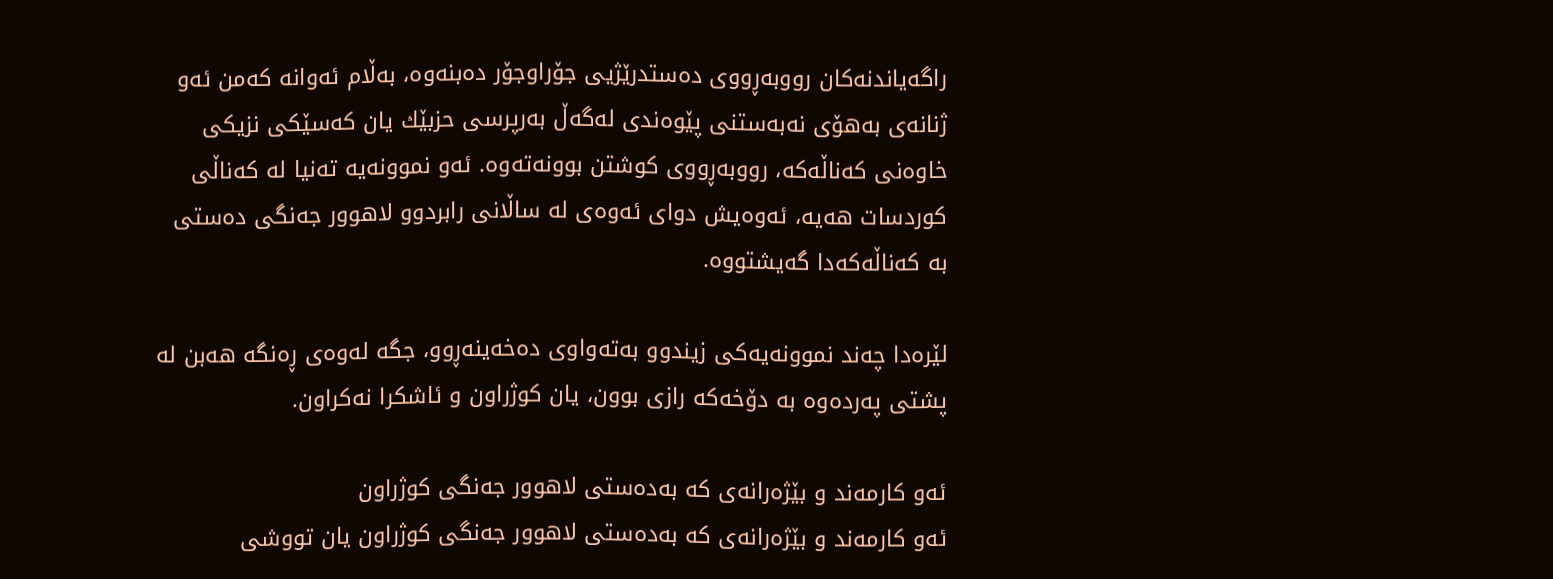راگه‌یاندنه‌كان رووبه‌ڕووی‌ ده‌ستدرێژیی‌ جۆراوجۆر ده‌بنه‌وه‌، به‌ڵام ئه‌وانه‌ كه‌من ئه‌و ژنانه‌ی‌ به‌هۆی‌ نه‌به‌ستنی‌ پێوه‌ندی‌ له‌گه‌ڵ به‌رپرسی‌ حزبێك یان كه‌سێكی‌ نزیكی‌ خاوه‌نی‌ كه‌ناڵه‌كه‌، رووبه‌ڕووی‌ كوشتن بوونه‌ته‌وه‌. ئه‌و نموونه‌یه‌ ته‌نیا له‌ كه‌ناڵی‌ كوردسات هه‌یه‌، ئه‌وه‌یش دوای‌ ئه‌وه‌ی‌ له‌ ساڵانی‌ رابردوو لاهوور جه‌نگی‌ ده‌ستی‌ به‌ كه‌ناڵه‌كه‌دا گه‌یشتووه‌.

لێره‌دا چه‌ند نموونه‌یه‌كی‌ زیندوو به‌ته‌واوی‌ ده‌خه‌ینه‌ڕوو، جگه‌ له‌وه‌ی‌ ڕه‌نگه‌ هه‌بن له‌ پشتی‌ په‌رده‌وه‌ به‌ دۆخه‌كه‌ رازی‌ بوون، یان كوژراون و ئاشكرا نه‌كراون.

ئه‌و كارمه‌ند و بێژه‌رانه‌ی‌ كه‌ به‌ده‌ستی‌ لاهوور جه‌نگی‌ كوژراون
ئه‌و كارمه‌ند و بێژه‌رانه‌ی‌ كه‌ به‌ده‌ستی‌ لاهوور جه‌نگی‌ كوژراون یان تووشی‌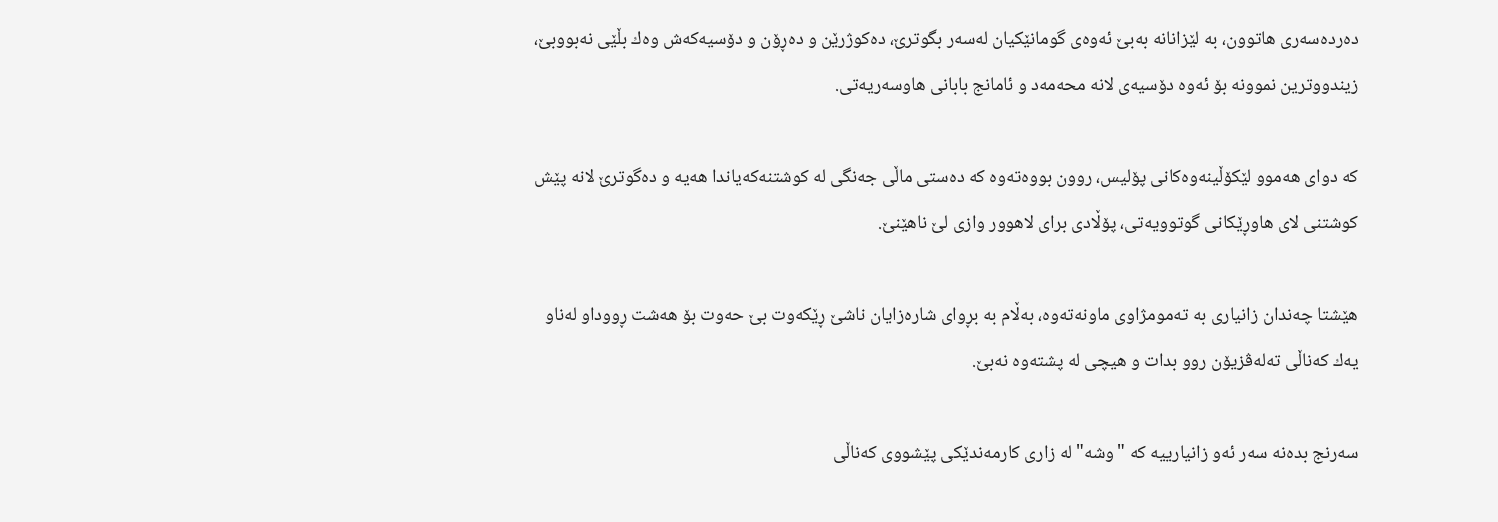ده‌رده‌سه‌ری‌ هاتوون، به‌ لێزانانه‌ به‌بێ ئه‌وه‌ی گومانێكیان له‌سه‌ر بگوترێ، ده‌كوژرێن و ده‌ڕۆن و دۆسیه‌كه‌ش وه‌ك بڵێی نه‌بووبێ، زیندووترین نموونه‌ بۆ ئه‌وه‌ دۆسیه‌ی‌ لانه‌ محه‌مه‌د و ئامانج بابانی هاوسه‌ریه‌تی.

كه‌ دوای‌ هه‌موو لێكۆڵینه‌وه‌كانی‌ پۆلیس، روون بووه‌ته‌وه‌ كه‌ ده‌ستی‌ ماڵی‌ جه‌نگی‌ له‌ كوشتنه‌كه‌یاندا هه‌یه‌ و ده‌گوترێ لانه‌ پێش كوشتنی‌ لای‌ هاوڕێكانی‌ گوتوویه‌تی‌، پۆڵادی‌ برای‌ لاهوور وازی‌ لێ ناهێنێ‌.

هێشتا چه‌ندان زانیاری‌ به‌ ته‌مومژاوی‌ ماونه‌ته‌وه‌، به‌ڵام به‌ بڕوای‌ شاره‌زایان ناشێ‌ ڕێكه‌وت بێ‌ حه‌وت بۆ هه‌شت ڕووداو له‌ناو یه‌ك كه‌ناڵی ته‌له‌ڤزیۆن روو بدات و هیچی‌ له‌ پشته‌وه‌ نه‌بێ‌.

سه‌رنج بده‌نه‌ سه‌ر ئه‌و زانیارییه‌ كه‌ "وشه‌" له‌ زاری‌ كارمه‌ندێكی‌ پێشووی‌ كه‌ناڵی‌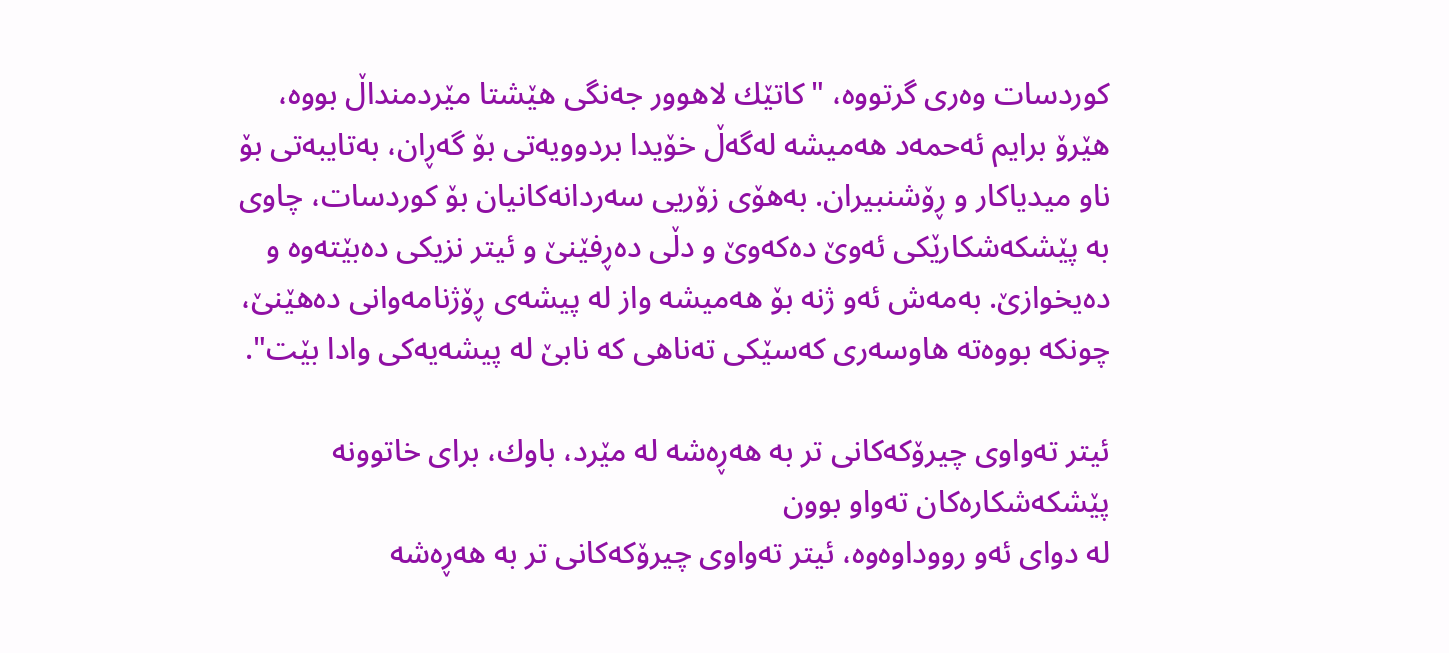كوردسات وه‌ری‌ گرتووه‌، "كاتێك لاهوور جه‌نگی هێشتا مێردمنداڵ بووه‌، هێرۆ برایم ئه‌حمه‌د هه‌میشه‌ له‌گه‌ڵ خۆیدا بردوویه‌تی بۆ گه‌ڕان، به‌تایبه‌تی بۆ ناو میدیاكار و ڕۆشنبیران. به‌هۆی زۆریی سه‌ردانه‌كانیان بۆ كوردسات، چاوی به‌ پێشكه‌شكارێكی ئه‌وێ ده‌كه‌وێ و دڵی ده‌ڕفێنێ و ئیتر نزیكی ده‌بێته‌وه‌ و ده‌یخوازێ. به‌مه‌ش ئه‌و ژنه‌ بۆ هه‌میشه‌ واز له‌ پیشه‌ی ڕۆژنامه‌وانی ده‌هێنێ، چونكه‌ بووه‌ته‌ هاوسه‌ری كه‌سێكی ته‌ناهی كه‌ نابێ له‌ پیشه‌یه‌كی وادا بێت".

ئیتر ته‌واوی چیرۆكه‌كانی تر به‌ هه‌ڕه‌شه‌ له‌ مێرد، باوك، برای خاتوونه‌ پێشكه‌شكاره‌كان ته‌واو بوون
له‌ دوای‌ ئه‌و رووداوه‌وه‌، ئیتر ته‌واوی چیرۆكه‌كانی تر به‌ هه‌ڕه‌شه‌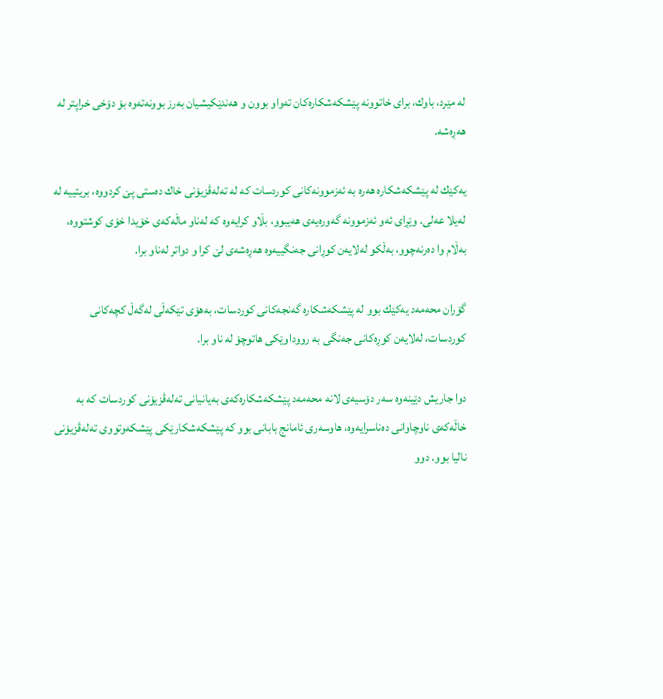له‌ مێرد، باوك، برای خاتوونه‌ پێشكه‌شكاره‌كان ته‌واو بوون و هه‌ندێكیشیان به‌رز بوونه‌ته‌وه‌ بۆ دۆخی خراپتر له‌ هه‌ڕه‌شه‌.

یه‌كێك له‌ پێشكه‌شكاره‌ هه‌ره‌ به‌ ئه‌زموونه‌كانی كوردسات كه‌ له‌ ته‌له‌ڤزیۆنی خاك ده‌ستی پێ كردووه‌، بریتییه‌ له‌ له‌یلا عه‌لی. وێڕای ئه‌و ئه‌زموونه‌ گه‌وره‌یه‌ی هه‌یبوو، بڵاو كرایه‌وه‌ كه‌ له‌ناو ماڵه‌كه‌ی خۆیدا خۆی كوشتووه‌، به‌ڵام وا ده‌رنه‌چوو، به‌ڵكو له‌لایه‌ن كوڕانی‌ جه‌نگییه‌وه‌ هه‌ڕه‌شه‌ی‌ لێ‌ كرا و دواتر له‌ناو برا.

گۆران محه‌مه‌د یه‌كێك بوو له‌ پێشكه‌شكاره‌ گه‌نجه‌كانی‌ كوردسات، به‌هۆی‌ تێكه‌ڵی‌ له‌گه‌ڵ كچه‌كانی‌ كوردسات، له‌لایه‌ن كوڕه‌كانی‌ جه‌نگی‌ به‌ رووداوێكی‌ هاتوچۆ له‌ ناو برا.

دوا جاریش دێینه‌وه‌ سه‌ر دۆسیه‌ی‌ لانه‌ محه‌مه‌د پێشكه‌شكاره‌كه‌ی به‌یانیانی ته‌له‌ڤزیۆنی كوردسات كه‌ به‌ خاڵه‌كه‌ی ناوچاوانی ده‌ناسرایه‌وه‌، هاوسه‌ری ئامانج بابانی بوو كه‌ پێشكه‌شكارێكی پێشكه‌وتووی ته‌له‌ڤزیۆنی نالیا بوو. دوو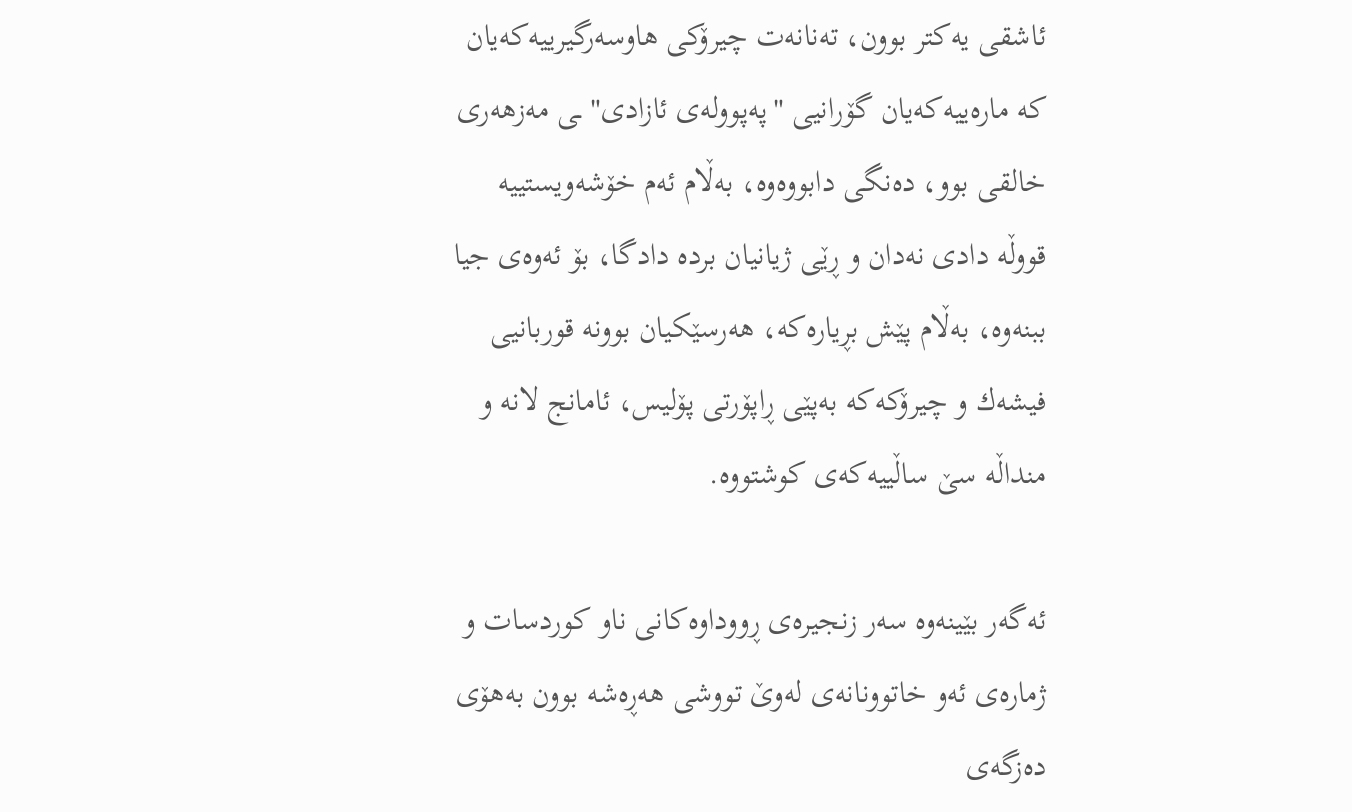ئاشقی یه‌كتر بوون، ته‌نانه‌ت چیرۆكی هاوسه‌رگیرییه‌كه‌یان كه‌ ماره‌ییه‌كه‌یان گۆرانیی "په‌پووله‌ی ئازادی"ـی مه‌زهه‌ری خالقی بوو، ده‌نگی دابووه‌وه‌، به‌ڵام ئه‌م خۆشه‌ویستییه‌ قووڵه‌ دادی نه‌دان و ڕێی ژیانیان برده‌ دادگا، بۆ ئه‌وه‌ی جیا ببنه‌وه‌، به‌ڵام پێش بڕیاره‌كه‌، هه‌رسێكیان بوونه‌ قوربانیی فیشه‌ك و چیرۆكه‌كه‌ به‌پێی ڕاپۆرتی پۆلیس، ئامانج لانه‌ و منداڵه‌ سێ ساڵییه‌كه‌ی كوشتووه‌.

ئه‌گه‌ر بێینه‌وه‌ سه‌ر زنجیره‌ی ڕووداوه‌كانی ناو كوردسات و ژماره‌ی ئه‌و خاتوونانه‌ی له‌وێ تووشی هه‌ڕه‌شه‌ بوون به‌هۆی ده‌زگه‌ی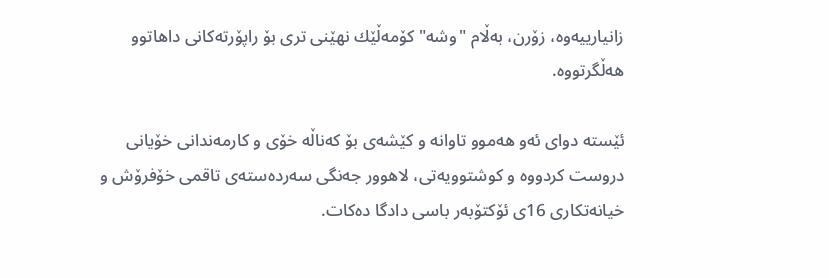زانیارییه‌وه‌، زۆرن، به‌ڵام "وشه‌" كۆمه‌ڵێك نهێنی‌ تری‌ بۆ راپۆرته‌كانی‌ داهاتوو هه‌ڵگرتووه‌.

ئێسته‌ دوای‌ ئه‌و هه‌موو تاوانه‌ و كێشه‌ی‌ بۆ كه‌ناڵه‌ خۆی و كارمه‌ندانی‌ خۆیانی‌ دروست كردووه‌ و كوشتوویه‌تی‌، لاهوور جه‌نگی‌ سه‌رده‌سته‌ی‌ تاقمی‌ خۆفرۆش و خیانه‌تكاری‌ 16ی‌ ئۆكتۆبه‌ر باسی‌ دادگا ده‌كات.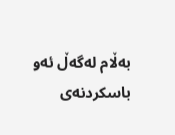به‌ڵام له‌گه‌ڵ ئه‌و باسكردنه‌ی‌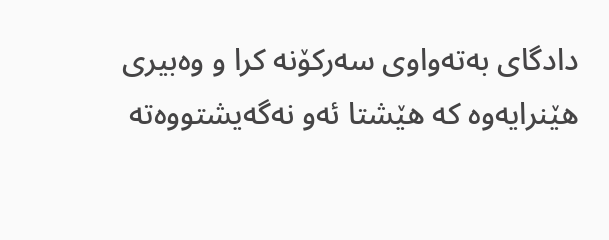دادگای‌ به‌ته‌واوی‌ سه‌ركۆنه‌ كرا و وه‌بیری‌ هێنرایه‌وه‌ كه‌ هێشتا ئه‌و نه‌گه‌یشتووه‌ته‌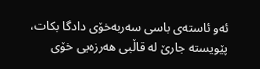ئه‌و ئاسته‌ی‌ باسی‌ سه‌ربه‌خۆی‌ دادگا بكات، پێویسته‌ جارێ‌ له‌ قاڵبی‌ هه‌رزه‌یی خۆی‌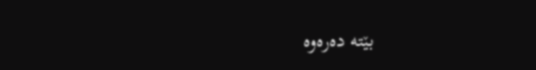بێته‌ ده‌ره‌وه‌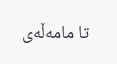تا مامه‌ڵه‌ی‌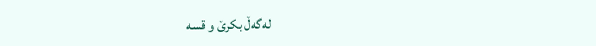له‌گه‌ڵ بكرێ‌ و قسه‌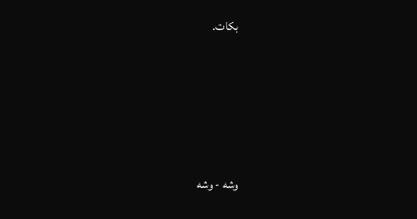بكات.








وشە - وشه‌